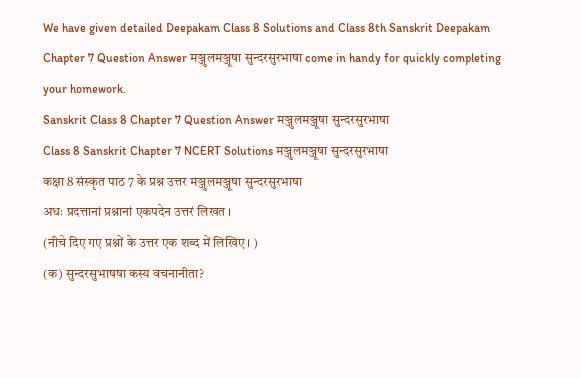We have given detailed Deepakam Class 8 Solutions and Class 8th Sanskrit Deepakam Chapter 7 Question Answer मञ्जुलमञ्जूषा सुन्दरसुरभाषा come in handy for quickly completing your homework.
Sanskrit Class 8 Chapter 7 Question Answer मञ्जुलमञ्जूषा सुन्दरसुरभाषा
Class 8 Sanskrit Chapter 7 NCERT Solutions मञ्जुलमञ्जूषा सुन्दरसुरभाषा
कक्षा 8 संस्कृत पाठ 7 के प्रश्न उत्तर मञ्जुलमञ्जूषा सुन्दरसुरभाषा
अधः प्रदत्तानां प्रश्नानां एकपदेन उत्तरं लिखत ।
(नीचे दिए गए प्रश्नों के उत्तर एक शब्द में लिखिए । )
(क) सुन्दरसुभाषषा कस्य वचनानीता?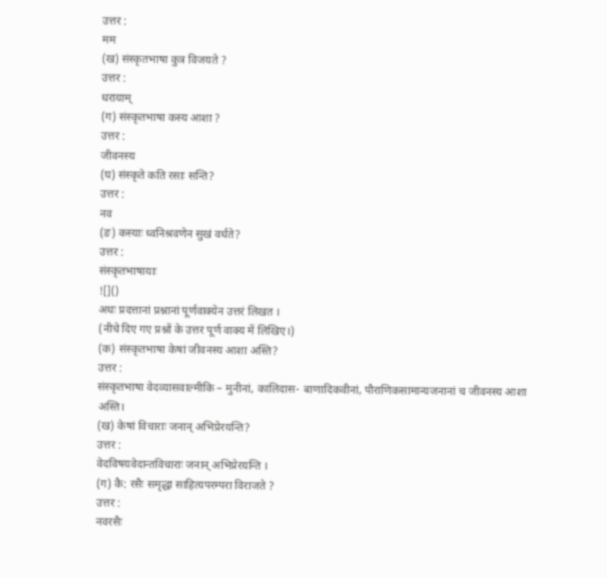उत्तर :
मम
(ख) संस्कृतभाषा कुत्र विजयते ?
उत्तर :
धरायाम्
(ग) संस्कृतभाषा कस्य आशा ?
उत्तर :
जीवनस्य
(घ) संस्कृते कति रसाः सन्ति?
उत्तर :
नव
(ङ) कस्याः ध्वनिश्रवणेन सुखं वर्धते?
उत्तर :
संस्कृतभाषायाः
![]()
अधः प्रदत्तानां प्रश्नानां पूर्णवाक्येन उत्तरं लिखत ।
(नीचे दिए गए प्रश्नों के उत्तर पूर्ण वाक्य में लिखिए।)
(क) संस्कृतभाषा केषां जीवनस्य आशा अस्ति?
उत्तर :
संस्कृतभाषा वेदव्यासवाल्मीकि – मुनीनां, कालिदास- बाणादिकवीनां, पौराणिकसामान्यजनानां च जीवनस्य आशा अस्ति।
(ख) केषां विचाराः जनान् अभिप्रेरयन्ति?
उत्तर :
वेदविषयवेदान्तविचाराः जनान् अभिप्रेरयन्ति ।
(ग) कै: रसैः समृद्धा साहित्यपरम्परा विराजते ?
उत्तर :
नवरसैः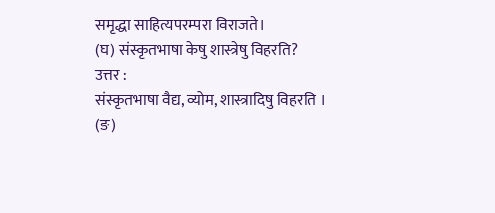समृद्धा साहित्यपरम्परा विराजते।
(घ) संस्कृतभाषा केषु शास्त्रेषु विहरति?
उत्तर :
संस्कृतभाषा वैद्य, व्योम, शास्त्रादिषु विहरति ।
(ङ)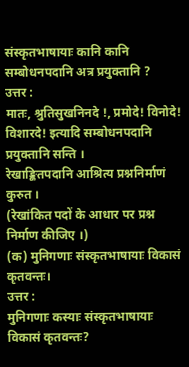संस्कृतभाषायाः कानि कानि सम्बोधनपदानि अत्र प्रयुक्तानि ?
उत्तर :
मातः, श्रुतिसुखनिनदे !, प्रमोदे! विनोदे! विशारदे! इत्यादि सम्बोधनपदानि प्रयुक्तानि सन्ति ।
रेखाङ्कितपदानि आश्रित्य प्रश्ननिर्माणं कुरुत ।
(रेखांकित पदों के आधार पर प्रश्न निर्माण कीजिए ।)
(क) मुनिगणाः संस्कृतभाषायाः विकासं कृतवन्तः।
उत्तर :
मुनिगणाः कस्याः संस्कृतभाषायाः विकासं कृतवन्तः?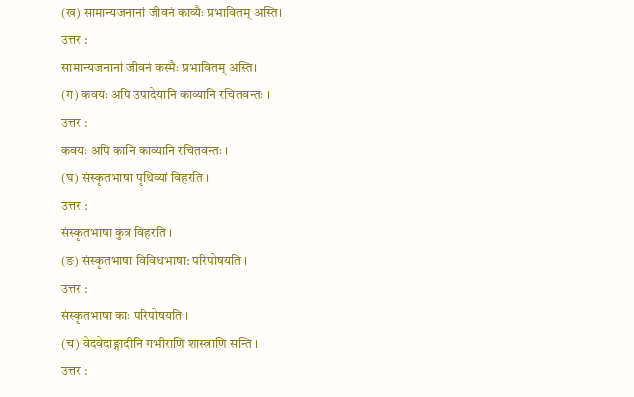(ख) सामान्यजनानां जीवनं काव्यैः प्रभावितम् अस्ति।
उत्तर :
सामान्यजनानां जीवनं कस्मैः प्रभावितम् अस्ति।
(ग) कवयः अपि उपादेयानि काव्यानि रचितवन्तः ।
उत्तर :
कवयः अपि कानि काव्यानि रचितवन्तः ।
(घ) संस्कृतभाषा पृथिव्यां विहरति ।
उत्तर :
संस्कृतभाषा कुत्र विहरति ।
(ङ) संस्कृतभाषा विविधभाषा: परिपोषयति ।
उत्तर :
संस्कृतभाषा काः परिपोषयति ।
(च) वेदवेदाङ्गादीनि गभीराणि शास्त्राणि सन्ति ।
उत्तर :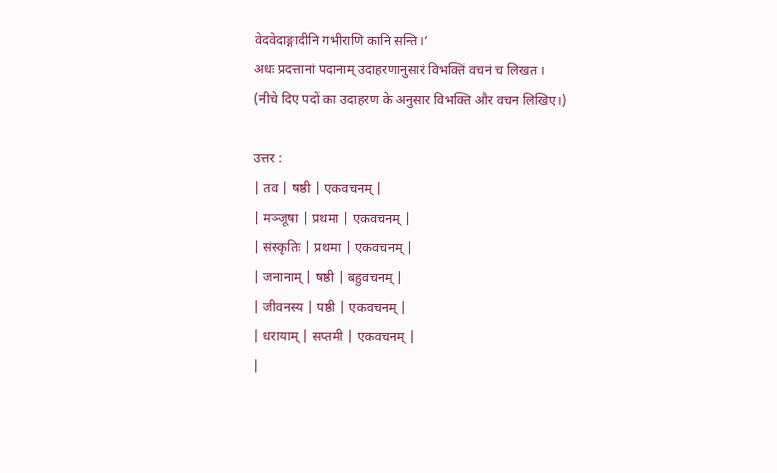वेदवेदाङ्गादीनि गभीराणि कानि सन्ति।’
अधः प्रदत्तानां पदानाम् उदाहरणानुसारं विभक्तिं वचनं च लिखत ।
(नीचे दिए पदों का उदाहरण के अनुसार विभक्ति और वचन लिखिए।)

उत्तर :
| तव | षष्ठी | एकवचनम् |
| मञ्जूषा | प्रथमा | एकवचनम् |
| संस्कृतिः | प्रथमा | एकवचनम् |
| जनानाम् | षष्ठी | बहुवचनम् |
| जीवनस्य | पष्ठी | एकवचनम् |
| धरायाम् | सप्तमी | एकवचनम् |
|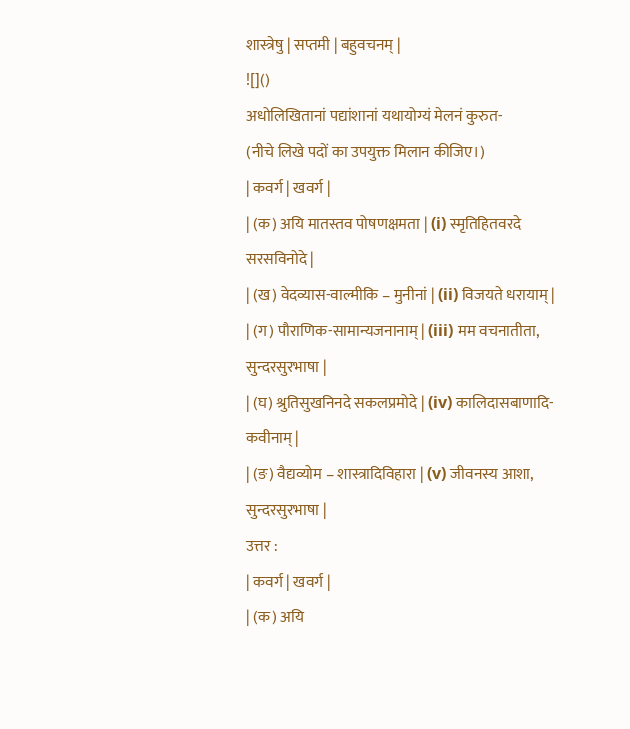शास्त्रेषु | सप्तमी | बहुवचनम् |
![]()
अधोलिखितानां पद्यांशानां यथायोग्यं मेलनं कुरुत-
(नीचे लिखे पदों का उपयुक्त मिलान कीजिए।)
| कवर्ग | खवर्ग |
| (क) अयि मातस्तव पोषणक्षमता | (i) स्मृतिहितवरदे सरसविनोदे |
| (ख) वेदव्यास-वाल्मीकि – मुनीनां | (ii) विजयते धरायाम् |
| (ग) पौराणिक-सामान्यजनानाम् | (iii) मम वचनातीता, सुन्दरसुरभाषा |
| (घ) श्रुतिसुखनिनदे सकलप्रमोदे | (iv) कालिदासबाणादि- कवीनाम् |
| (ङ) वैद्यव्योम – शास्त्रादिविहारा | (v) जीवनस्य आशा, सुन्दरसुरभाषा |
उत्तर :
| कवर्ग | खवर्ग |
| (क) अयि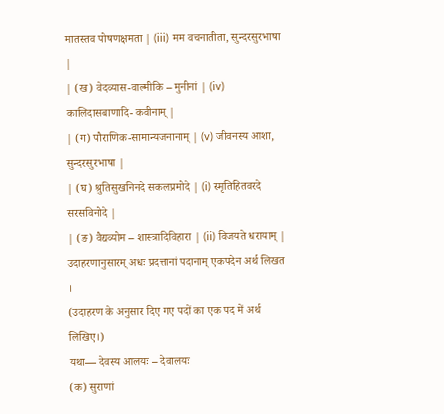मातस्तव पोषणक्षमता | (iii) मम वचनातीता, सुन्दरसुरभाषा |
| (ख) वेदव्यास-वाल्मीकि – मुनीनां | (iv) कालिदासबाणादि- कवीनाम् |
| (ग) पौराणिक-सामान्यजनानाम् | (v) जीवनस्य आशा, सुन्दरसुरभाषा |
| (घ) श्रुतिसुखनिनदे सकलप्रमोदे | (i) स्मृतिहितवरदे सरसविनोदे |
| (ङ) वैद्यव्योम – शास्त्रादिविहारा | (ii) विजयते धरायाम् |
उदाहरणानुसारम् अधः प्रदत्तानां पदानाम् एकपदेन अर्थ लिखत ।
(उदाहरण के अनुसार दिए गए पदों का एक पद में अर्थ लिखिए।)
यथा— देवस्य आलयः – देवालयः
(क) सुराणां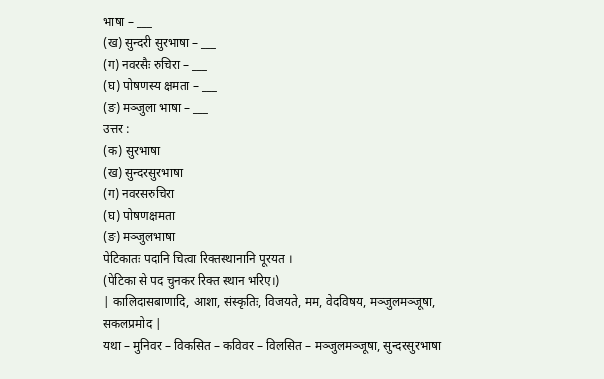भाषा – ___
(ख) सुन्दरी सुरभाषा – ___
(ग) नवरसैः रुचिरा – ___
(घ) पोषणस्य क्षमता – ___
(ङ) मञ्जुला भाषा – ___
उत्तर :
(क) सुरभाषा
(ख) सुन्दरसुरभाषा
(ग) नवरसरुचिरा
(घ) पोषणक्षमता
(ङ) मञ्जुलभाषा
पेटिकातः पदानि चित्वा रिक्तस्थानानि पूरयत ।
(पेटिका से पद चुनकर रिक्त स्थान भरिए।)
| कालिदासबाणादि, आशा, संस्कृतिः, विजयते, मम, वेदविषय, मञ्जुलमञ्जूषा, सकलप्रमोद |
यथा – मुनिवर – विकसित – कविवर – विलसित – मञ्जुलमञ्जूषा, सुन्दरसुरभाषा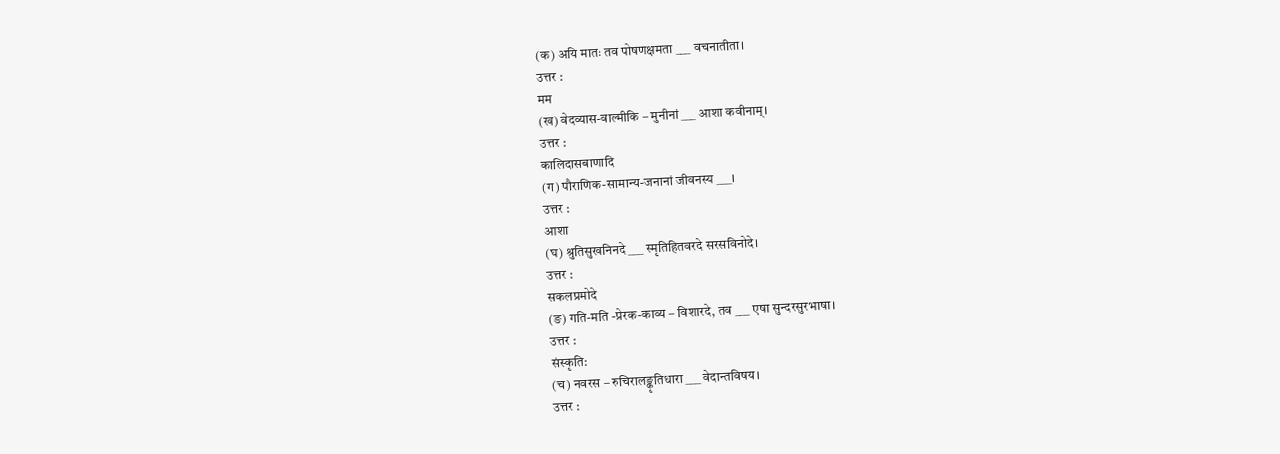(क) अयि मातः तव पोषणक्षमता ___ वचनातीता।
उत्तर :
मम
(ख) वेदव्यास-वाल्मीकि – मुनीनां ___ आशा कवीनाम्।
उत्तर :
कालिदासबाणादि
(ग) पौराणिक-सामान्य-जनानां जीवनस्य ___।
उत्तर :
आशा
(घ) श्रुतिसुखनिनदे ___ स्मृतिहितवरदे सरसविनोदे।
उत्तर :
सकलप्रमोदे
(ङ) गति-मति -प्रेरक-काव्य – विशारदे, तव ___ एषा सुन्दरसुरभाषा।
उत्तर :
संस्कृति:
(च) नवरस – रुचिरालङ्कृतिधारा ___ वेदान्तविषय।
उत्तर :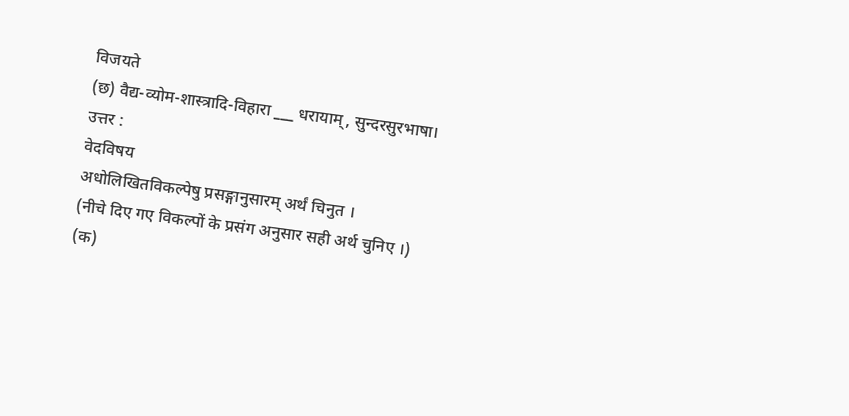विजयते
(छ) वैद्य-व्योम-शास्त्रादि-विहारा ___ धरायाम्, सुन्दरसुरभाषा।
उत्तर :
वेदविषय
अधोलिखितविकल्पेषु प्रसङ्गानुसारम् अर्थं चिनुत ।
(नीचे दिए गए विकल्पों के प्रसंग अनुसार सही अर्थ चुनिए ।)
(क)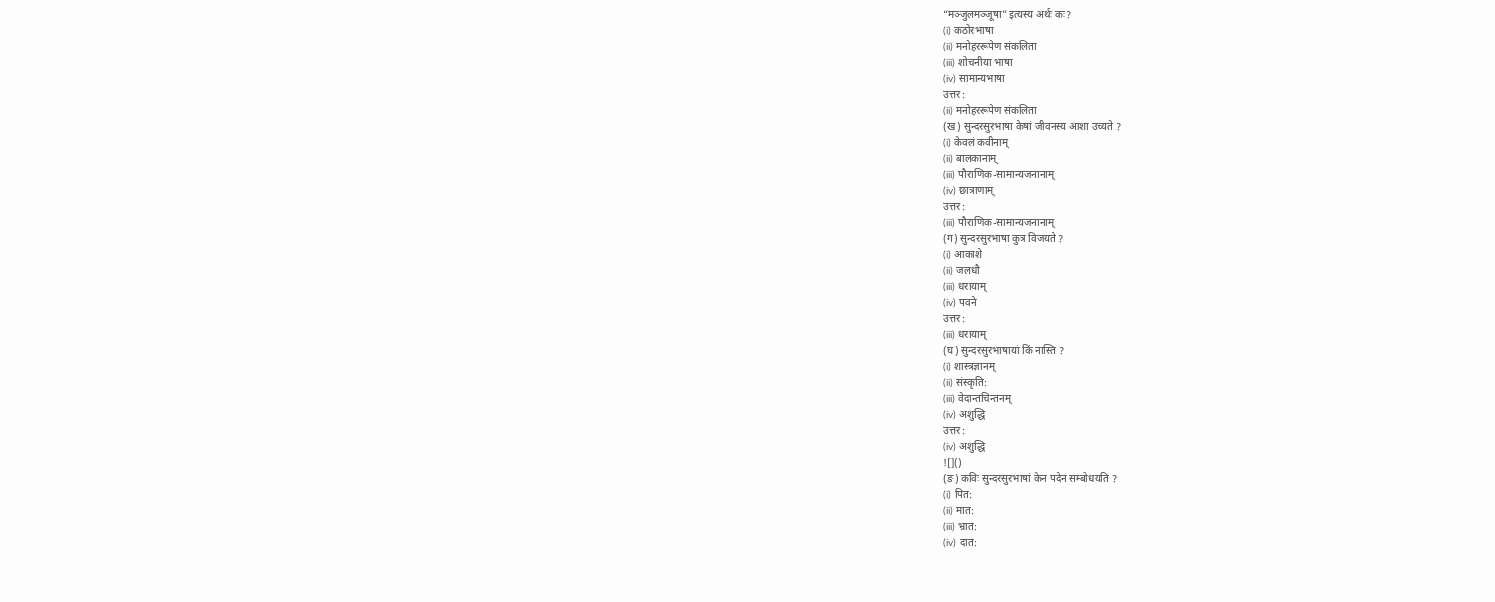“मञ्जुलमञ्जूषा” इत्यस्य अर्थः कः?
(i) कठोरभाषा
(ii) मनोहररूपेण संकलिता
(iii) शोचनीया भाषा
(iv) सामान्यभाषा
उत्तर :
(ii) मनोहररूपेण संकलिता
(ख) सुन्दरसुरभाषा केषां जीवनस्य आशा उच्यते ?
(i) केवलं कवीनाम्
(ii) बालकानाम्
(iii) पौराणिक-सामान्यजनानाम्
(iv) छात्राणाम्
उत्तर :
(iii) पौराणिक-सामान्यजनानाम्
(ग) सुन्दरसुरभाषा कुत्र विजयते ?
(i) आकाशे
(ii) जलधौ
(iii) धरायाम्
(iv) पवने
उत्तर :
(iii) धरायाम्
(घ) सुन्दरसुरभाषायां किं नास्ति ?
(i) शास्त्रज्ञानम्
(ii) संस्कृति:
(iii) वेदान्तचिन्तनम्
(iv) अशुद्धि
उत्तर :
(iv) अशुद्धि
![]()
(ङ) कविः सुन्दरसुरभाषां केन पदेन सम्बोधयति ?
(i) पित:
(ii) मात:
(iii) भ्रात:
(iv) दात: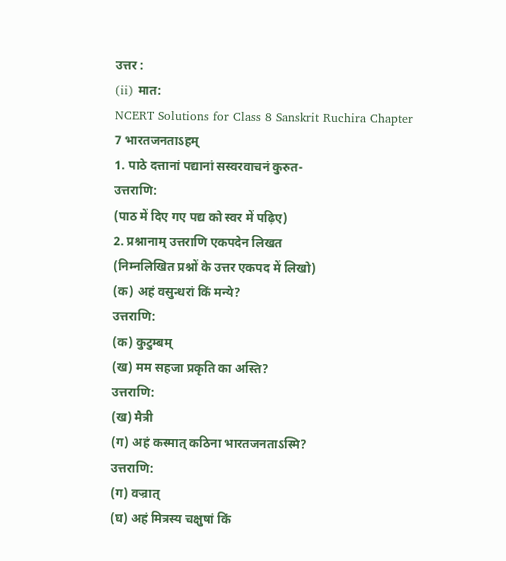उत्तर :
(ii) मात:
NCERT Solutions for Class 8 Sanskrit Ruchira Chapter 7 भारतजनताऽहम्
1. पाठे दत्तानां पद्यानां सस्वरवाचनं कुरुत-
उत्तराणि:
(पाठ में दिए गए पद्य को स्वर में पढ़िए)
2. प्रश्नानाम् उत्तराणि एकपदेन लिखत
(निम्नलिखित प्रश्नों के उत्तर एकपद में लिखो)
(क) अहं वसुन्धरां किं मन्ये?
उत्तराणि:
(क) कुटुम्बम्
(ख) मम सहजा प्रकृति का अस्ति?
उत्तराणि:
(ख) मैत्री
(ग) अहं कस्मात् कठिना भारतजनताऽस्मि?
उत्तराणि:
(ग) वज्रात्
(घ) अहं मित्रस्य चक्षुषां किं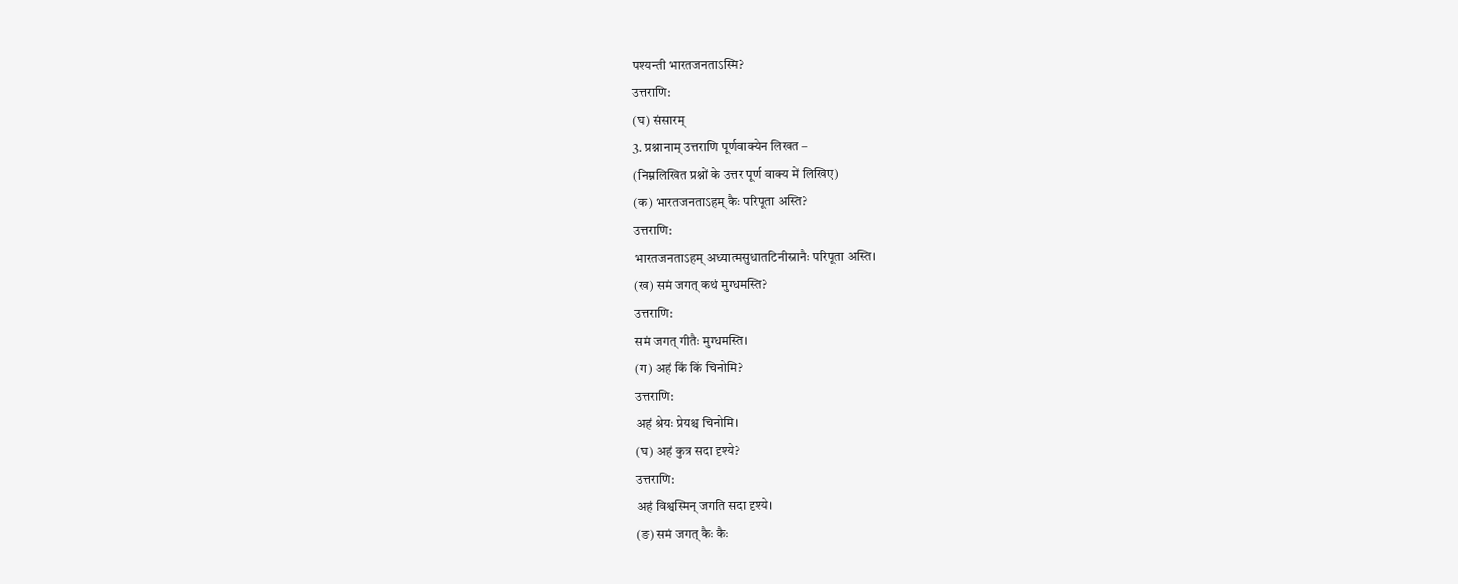पश्यन्ती भारतजनताऽस्मि?
उत्तराणि:
(घ) संसारम्
3. प्रश्नानाम् उत्तराणि पूर्णवाक्येन लिखत –
(निम्नलिखित प्रश्नों के उत्तर पूर्ण वाक्य में लिखिए)
(क) भारतजनताऽहम् कैः परिपूता अस्ति?
उत्तराणि:
भारतजनताऽहम् अध्यात्मसुधातटिनीस्नानैः परिपूता अस्ति।
(ख) समं जगत् कथं मुग्धमस्ति?
उत्तराणि:
समं जगत् गीतैः मुग्धमस्ति।
(ग) अहं किं किं चिनोमि?
उत्तराणि:
अहं श्रेयः प्रेयश्च चिनोमि।
(घ) अहं कुत्र सदा दृश्ये?
उत्तराणि:
अहं विश्वस्मिन् जगति सदा दृश्ये।
(ङ) समं जगत् कैः कैः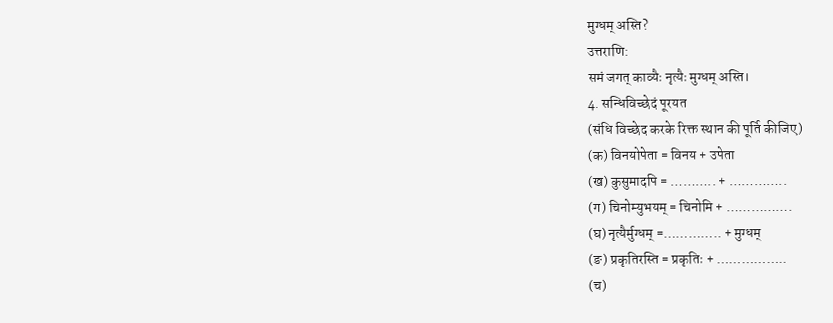मुग्धम् अस्ति?
उत्तराणि:
समं जगत् काव्यैः नृत्यैः मुग्धम् अस्ति।
4. सन्धिविच्छेदं पूरयत
(संधि विच्छेद करके रिक्त स्थान की पूर्ति कीजिए)
(क) विनयोपेता = विनय + उपेता
(ख) कुसुमादपि = ……….. + …………..
(ग) चिनोम्युभयम् = चिनोमि + …………….
(घ) नृत्यैर्मुग्धम् =………….. + मुग्धम्
(ङ) प्रकृतिरस्ति = प्रकृतिः + ……………..
(च)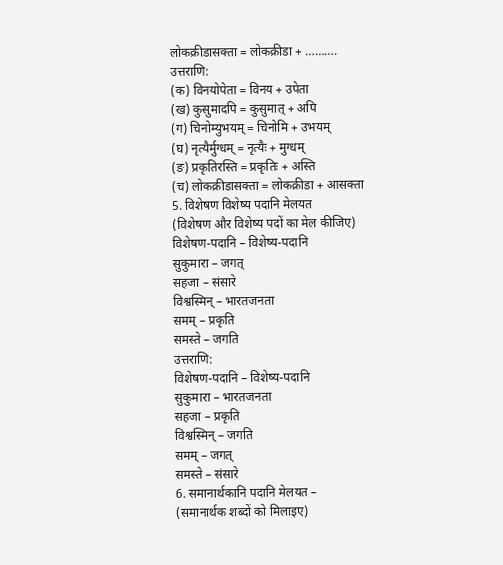लोकक्रीडासक्ता = लोकक्रीडा + ……….
उत्तराणि:
(क) विनयोपेता = विनय + उपेता
(ख) कुसुमादपि = कुसुमात् + अपि
(ग) चिनोम्युभयम् = चिनोमि + उभयम्
(घ) नृत्यैर्मुग्धम् = नृत्यैः + मुग्धम्
(ङ) प्रकृतिरस्ति = प्रकृतिः + अस्ति
(च) लोकक्रीडासक्ता = लोकक्रीडा + आसक्ता
5. विशेषण विशेष्य पदानि मेलयत
(विशेषण और विशेष्य पदों का मेल कीजिए)
विशेषण-पदानि – विशेष्य-पदानि
सुकुमारा – जगत्
सहजा – संसारे
विश्वस्मिन् – भारतजनता
समम् – प्रकृति
समस्ते – जगति
उत्तराणि:
विशेषण-पदानि – विशेष्य-पदानि
सुकुमारा – भारतजनता
सहजा – प्रकृति
विश्वस्मिन् – जगति
समम् – जगत्
समस्ते – संसारे
6. समानार्थकानि पदानि मेलयत –
(समानार्थक शब्दों को मिलाइए)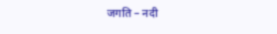जगति – नदी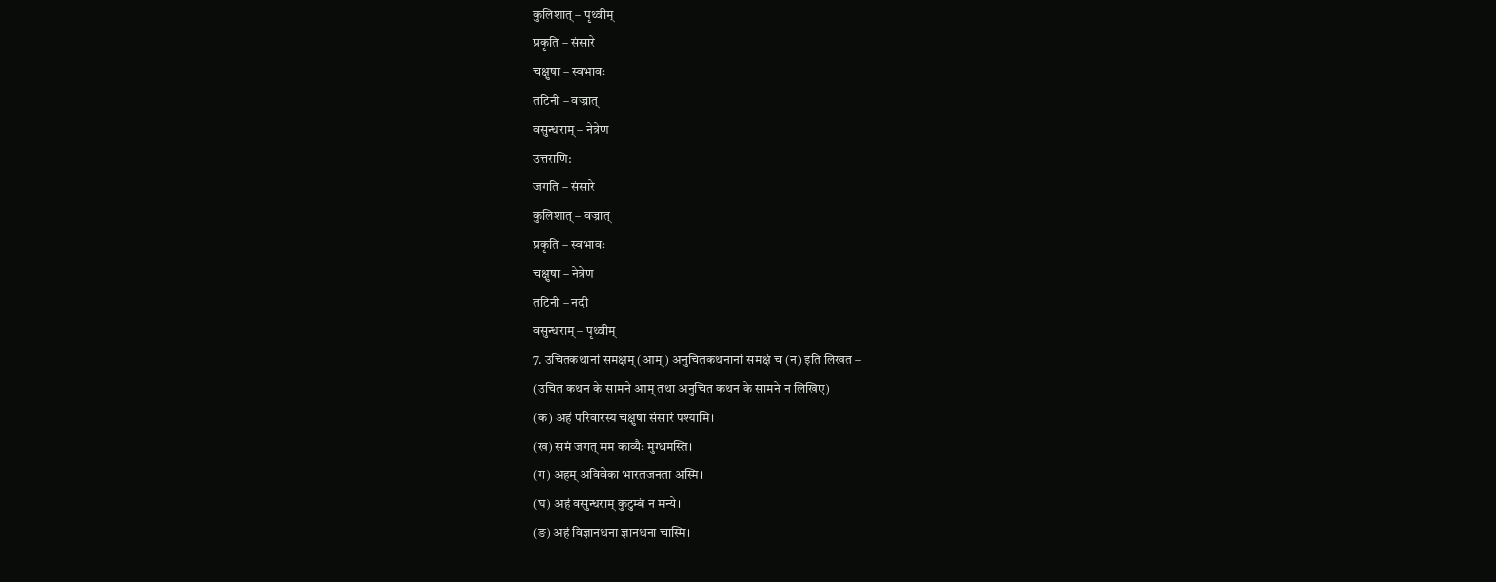कुलिशात् – पृथ्वीम्
प्रकृति – संसारे
चक्षुषा – स्वभावः
तटिनी – वज्रात्
वसुन्धराम् – नेत्रेण
उत्तराणि:
जगति – संसारे
कुलिशात् – वज्रात्
प्रकृति – स्वभावः
चक्षुषा – नेत्रेण
तटिनी – नदी
वसुन्धराम् – पृथ्वीम्
7. उचितकथानां समक्षम् (आम्) अनुचितकथनानां समक्षं च (न) इति लिखत –
(उचित कथन के सामने आम् तथा अनुचित कथन के सामने न लिखिए)
(क) अहं परिवारस्य चक्षुषा संसारं पश्यामि।
(ख) समं जगत् मम काव्यैः मुग्धमस्ति।
(ग) अहम् अविवेका भारतजनता अस्मि।
(घ) अहं वसुन्धराम् कुटुम्बं न मन्ये।
(ङ) अहं विज्ञानधना ज्ञानधना चास्मि।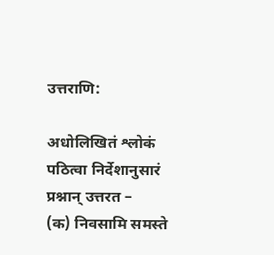उत्तराणि:

अधोलिखितं श्लोकं पठित्वा निर्देशानुसारं प्रश्नान् उत्तरत –
(क) निवसामि समस्ते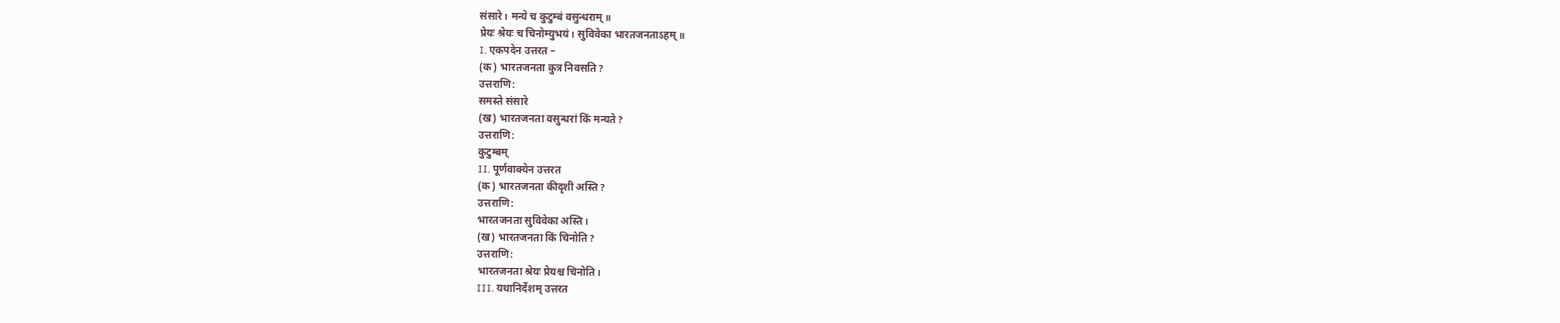संसारे। मन्ये च कुटुम्बं वसुन्धराम्॥
प्रेयः श्रेयः च चिनोम्युभयं। सुविवेका भारतजनताऽहम्॥
I. एकपदेन उत्तरत –
(क) भारतजनता कुत्र निवसति?
उत्तराणि:
समस्ते संसारे
(ख) भारतजनता वसुन्धरां किं मन्यते?
उत्तराणि:
कुटुम्बम्
II. पूर्णवाक्येन उत्तरत
(क) भारतजनता कीदृशी अस्ति?
उत्तराणि:
भारतजनता सुविवेका अस्ति।
(ख) भारतजनता किं चिनोति?
उत्तराणि:
भारतजनता श्रेयः प्रेयश्च चिनोति।
III. यथानिर्देशम् उत्तरत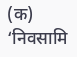(क) ‘निवसामि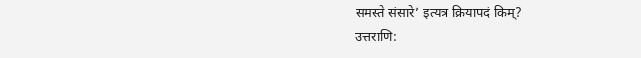समस्ते संसारे’ इत्यत्र क्रियापदं किम्?
उत्तराणि: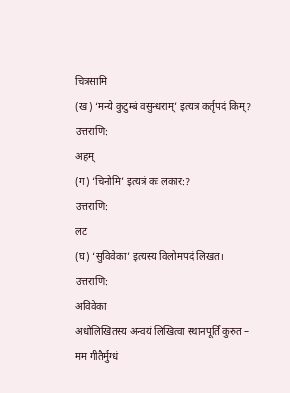चित्रसामि
(ख) ‘मन्ये कुटुम्बं वसुन्धराम्’ इत्यत्र कर्तृपदं किम्?
उत्तराणि:
अहम्
(ग) ‘चिनोमि’ इत्यत्रं कः लकार:?
उत्तराणि:
लट
(घ) ‘सुविवेका’ इत्यस्य विलोमपदं लिखत।
उत्तराणि:
अविवेका
अधोलिखितस्य अन्वयं लिखित्वा स्थानपूर्तिं कुरुत –
मम गीतैर्मुग्धं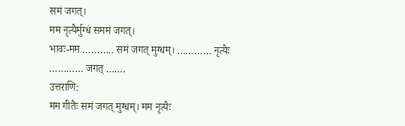समं जगत्।
मम नृत्यैर्मुग्धं सममं जगत्।
भावः-मम ……….. समं जगत् मुग्धम्। ………… नृत्यैः ………… जगत् …….
उत्तराणि:
मम गीतैः समं जगत् मुग्धम्। मम नृत्यैः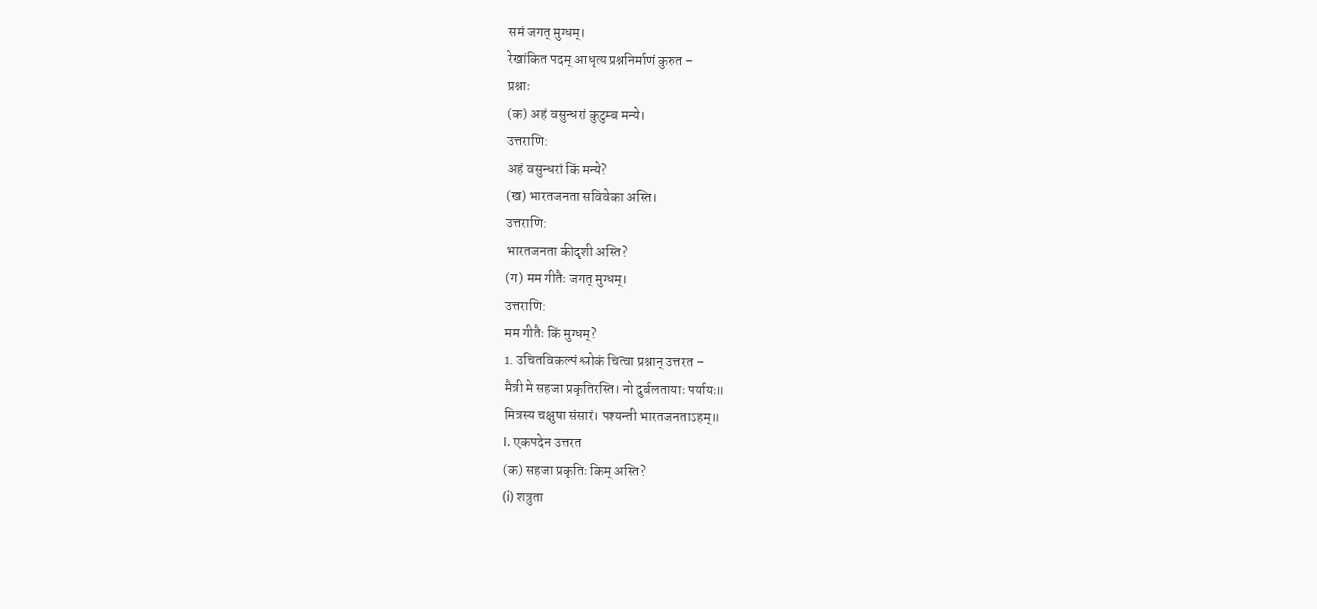समं जगत् मुग्धम्।
रेखांकित पदम् आधृत्य प्रश्ननिर्माणं कुरुत –
प्रश्नाः
(क) अहं वसुन्धरां कुटुम्ब मन्ये।
उत्तराणि:
अहं वसुन्धरां किं मन्ये?
(ख) भारतजनता सविवेका अस्ति।
उत्तराणि:
भारतजनता कीदृशी अस्ति?
(ग) मम गीतैः जगत् मुग्धम्।
उत्तराणि:
मम गीतैः किं मुग्धम्?
1. उचितविकल्पं श्लोकं चित्वा प्रश्नान् उत्तरत –
मैत्री मे सहजा प्रकृतिरस्ति। नो दुर्बलतायाः पर्यायः॥
मित्रस्य चक्षुषा संसारं। पश्यन्ती भारतजनताऽहम्॥
I. एकपदेन उत्तरत
(क) सहजा प्रकृतिः किम् अस्ति?
(i) शत्रुता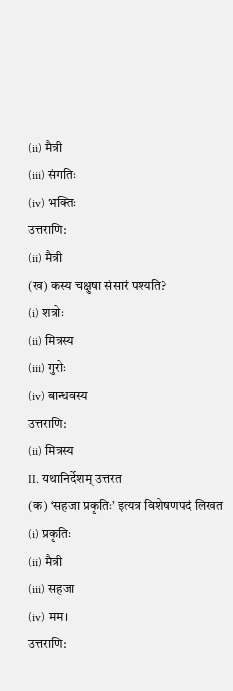(ii) मैत्री
(iii) संगतिः
(iv) भक्तिः
उत्तराणि:
(ii) मैत्री
(ख) कस्य चक्षुषा संसारं पश्यति?
(i) शत्रोः
(ii) मित्रस्य
(iii) गुरोः
(iv) बान्धवस्य
उत्तराणि:
(ii) मित्रस्य
II. यथानिर्देशम् उत्तरत
(क) ‘सहजा प्रकृतिः’ इत्यत्र विशेषणपदं लिखत
(i) प्रकृतिः
(ii) मैत्री
(iii) सहजा
(iv) मम।
उत्तराणि: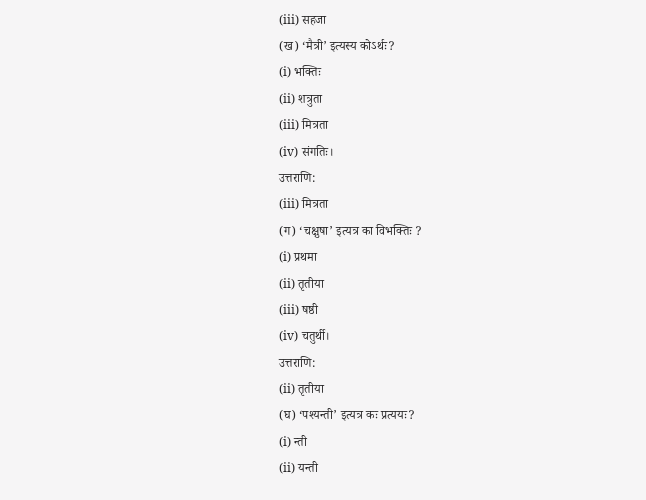(iii) सहजा
(ख) ‘मैत्री’ इत्यस्य कोऽर्थः?
(i) भक्तिः
(ii) शत्रुता
(iii) मित्रता
(iv) संगतिः।
उत्तराणि:
(iii) मित्रता
(ग) ‘चक्षुषा’ इत्यत्र का विभक्तिः ?
(i) प्रथमा
(ii) तृतीया
(iii) षष्ठी
(iv) चतुर्थी।
उत्तराणि:
(ii) तृतीया
(घ) ‘पश्यन्ती’ इत्यत्र कः प्रत्ययः?
(i) न्ती
(ii) यन्ती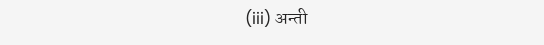(iii) अन्ती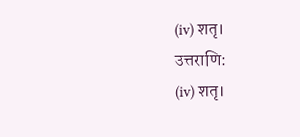(iv) शतृ।
उत्तराणि:
(iv) शतृ।